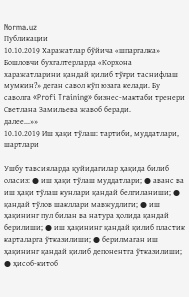Norma.uz
Публикации
10.10.2019 Харажатлар бўйича «шпаргалка»
Бошловчи бухгалтерларда «Корхона харажатларини қандай қилиб тўғри таснифлаш мумкин?» деган савол кўп юзага келади. Бу саволга «Profi Training» бизнес-мактаби тренери Светлана Замильева жавоб беради.
далее...»»
10.10.2019 Иш ҳақи тўлаш: тартиби, муддатлари, шартлари

Ушбу тавсияларда қуйидагилар ҳақида билиб оласиз: ● иш ҳақи тўлаш муддатлари; ● аванс ва иш ҳақи тўлаш кунлари қандай белгиланиши; ● қандай тўлов шакллари мавжудлиги; ● иш ҳақининг пул билан ва натура ҳолида қандай берилиши; ● иш ҳақининг қандай қилиб пластик карталарга ўтказилиши; ● берилмаган иш ҳақининг қандай қилиб депонентга ўтказилиши; ● ҳисоб-китоб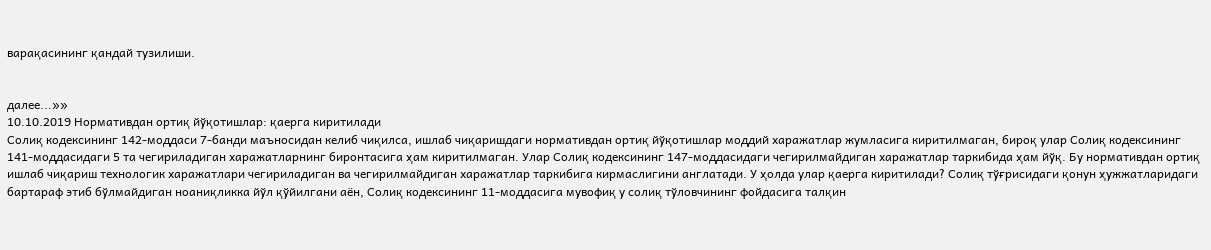варақасининг қандай тузилиши.


далее...»»
10.10.2019 Нормативдан ортиқ йўқотишлар: қаерга киритилади
Солиқ кодексининг 142-моддаси 7-банди маъносидан келиб чиқилса, ишлаб чиқаришдаги нормативдан ортиқ йўқотишлар моддий харажатлар жумласига киритилмаган, бироқ улар Солиқ кодексининг 141-моддасидаги 5 та чегириладиган харажатларнинг биронтасига ҳам киритилмаган. Улар Солиқ кодексининг 147-моддасидаги чегирилмайдиган харажатлар таркибида ҳам йўқ. Бу нормативдан ортиқ ишлаб чиқариш технологик харажатлари чегириладиган ва чегирилмайдиган харажатлар таркибига кирмаслигини англатади. У ҳолда улар қаерга киритилади? Солиқ тўғрисидаги қонун ҳужжатларидаги бартараф этиб бўлмайдиган ноаниқликка йўл қўйилгани аён, Солиқ кодексининг 11-моддасига мувофиқ у солиқ тўловчининг фойдасига талқин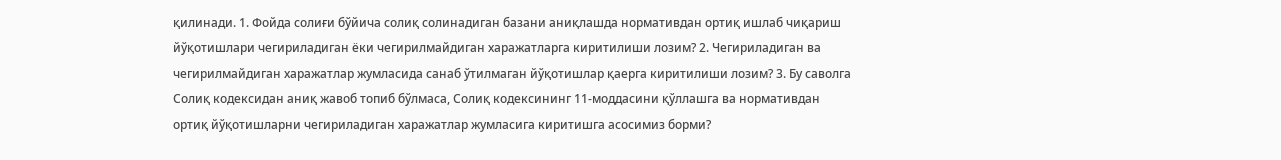қилинади. 1. Фойда солиғи бўйича солиқ солинадиган базани аниқлашда нормативдан ортиқ ишлаб чиқариш йўқотишлари чегириладиган ёки чегирилмайдиган харажатларга киритилиши лозим? 2. Чегириладиган ва чегирилмайдиган харажатлар жумласида санаб ўтилмаган йўқотишлар қаерга киритилиши лозим? 3. Бу саволга Солиқ кодексидан аниқ жавоб топиб бўлмаса, Солиқ кодексининг 11-моддасини қўллашга ва нормативдан ортиқ йўқотишларни чегириладиган харажатлар жумласига киритишга асосимиз борми?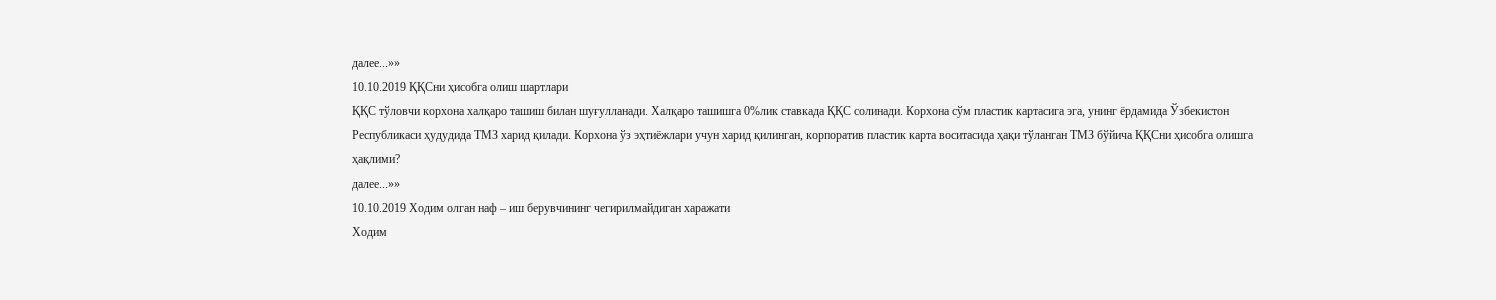далее...»»
10.10.2019 ҚҚСни ҳисобга олиш шартлари
ҚҚС тўловчи корхона халқаро ташиш билан шуғулланади. Халқаро ташишга 0%лик ставкада ҚҚС солинади. Корхона сўм пластик картасига эга, унинг ёрдамида Ўзбекистон Республикаси ҳудудида ТМЗ харид қилади. Корхона ўз эҳтиёжлари учун харид қилинган, корпоратив пластик карта воситасида ҳақи тўланган ТМЗ бўйича ҚҚСни ҳисобга олишга ҳақлими?
далее...»»
10.10.2019 Ходим олган наф – иш берувчининг чегирилмайдиган харажати
Ходим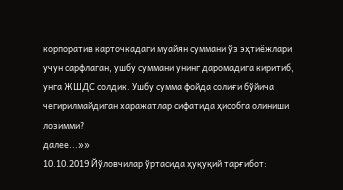корпоратив карточкадаги муайян суммани ўз эҳтиёжлари учун сарфлаган, ушбу суммани унинг даромадига киритиб, унга ЖШДС солдик. Ушбу сумма фойда солиғи бўйича чегирилмайдиган харажатлар сифатида ҳисобга олиниши лозимми?
далее...»»
10.10.2019 Йўловчилар ўртасида ҳуқуқий тарғибот: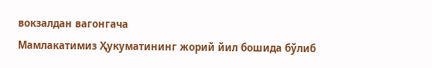вокзалдан вагонгача
Мамлакатимиз Ҳукуматининг жорий йил бошида бўлиб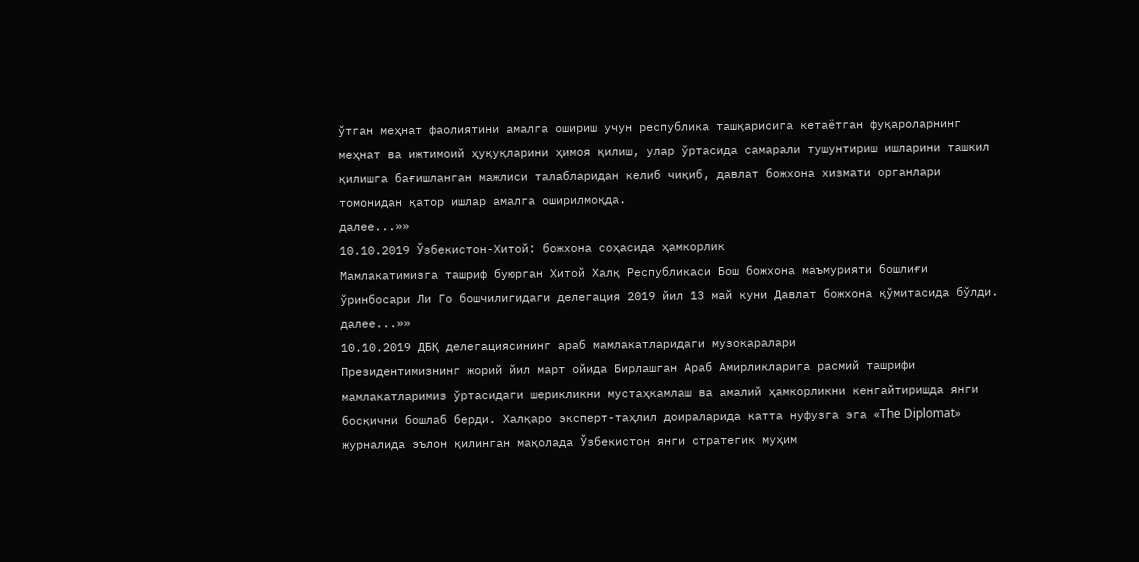ўтган меҳнат фаолиятини амалга ошириш учун республика ташқарисига кетаётган фуқароларнинг меҳнат ва ижтимоий ҳуқуқларини ҳимоя қилиш, улар ўртасида самарали тушунтириш ишларини ташкил қилишга бағишланган мажлиси талабларидан келиб чиқиб, давлат божхона хизмати органлари томонидан қатор ишлар амалга оширилмоқда.
далее...»»
10.10.2019 Ўзбекистон-Хитой: божхона соҳасида ҳамкорлик
Мамлакатимизга ташриф буюрган Хитой Халқ Республикаси Бош божхона маъмурияти бошлиғи ўринбосари Ли Го бошчилигидаги делегация 2019 йил 13 май куни Давлат божхона қўмитасида бўлди.
далее...»»
10.10.2019 ДБҚ делегациясининг араб мамлакатларидаги музокаралари
Президентимизнинг жорий йил март ойида Бирлашган Араб Амирликларига расмий ташрифи мамлакатларимиз ўртасидаги шерикликни мустаҳкамлаш ва амалий ҳамкорликни кенгайтиришда янги босқични бошлаб берди. Халқаро эксперт-таҳлил доираларида катта нуфузга эга «The Diplomat» журналида эълон қилинган мақолада Ўзбекистон янги стратегик муҳим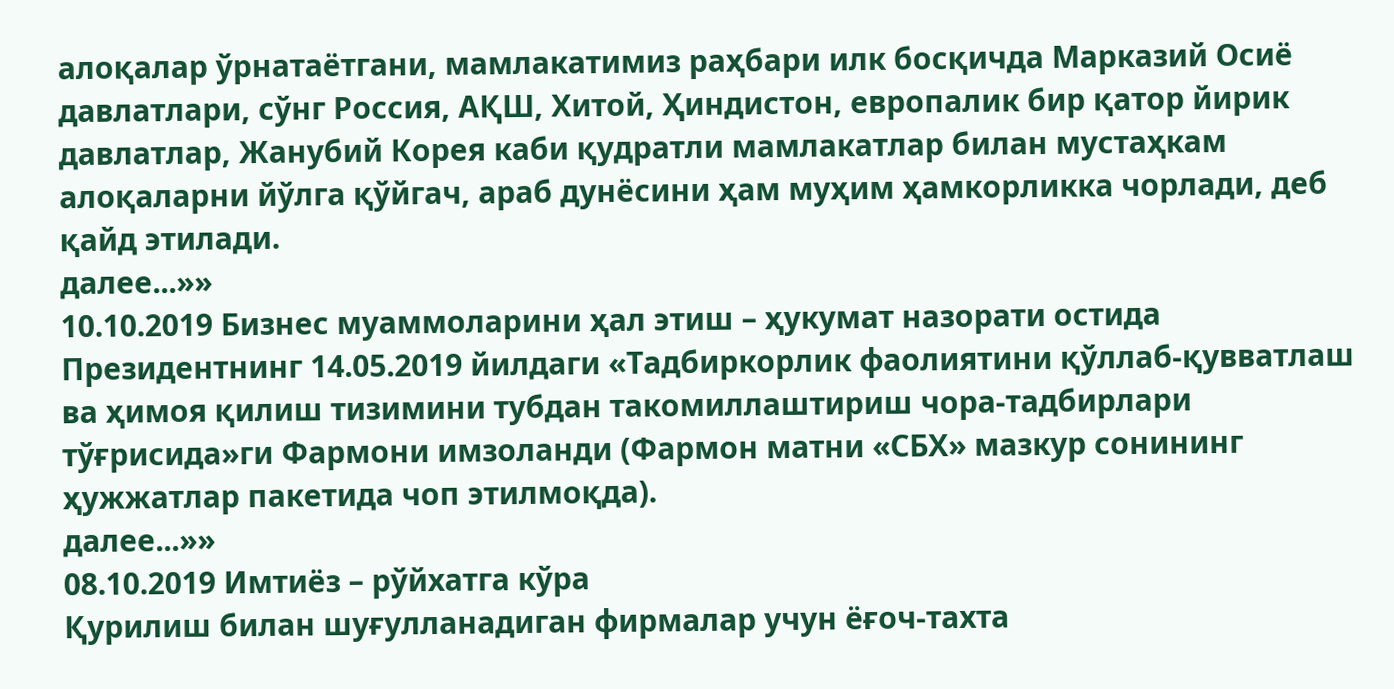алоқалар ўрнатаётгани, мамлакатимиз раҳбари илк босқичда Марказий Осиё давлатлари, сўнг Россия, АҚШ, Хитой, Ҳиндистон, европалик бир қатор йирик давлатлар, Жанубий Корея каби қудратли мамлакатлар билан мустаҳкам алоқаларни йўлга қўйгач, араб дунёсини ҳам муҳим ҳамкорликка чорлади, деб қайд этилади.
далее...»»
10.10.2019 Бизнес муаммоларини ҳал этиш – ҳукумат назорати остида
Президентнинг 14.05.2019 йилдаги «Тадбиркорлик фаолиятини қўллаб-қувватлаш ва ҳимоя қилиш тизимини тубдан такомиллаштириш чора-тадбирлари тўғрисида»ги Фармони имзоланди (Фармон матни «СБХ» мазкур сонининг ҳужжатлар пакетида чоп этилмоқда).
далее...»»
08.10.2019 Имтиёз – рўйхатга кўра
Қурилиш билан шуғулланадиган фирмалар учун ёғоч-тахта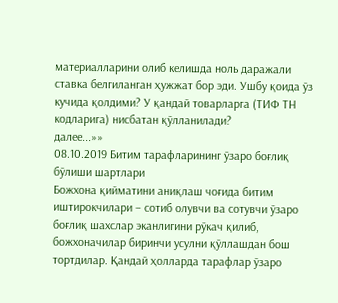материалларини олиб келишда ноль даражали ставка белгиланган ҳужжат бор эди. Ушбу қоида ўз кучида қолдими? У қандай товарларга (ТИФ ТН кодларига) нисбатан қўлланилади?
далее...»»
08.10.2019 Битим тарафларининг ўзаро боғлиқ бўлиши шартлари
Божхона қийматини аниқлаш чоғида битим иштирокчилари – сотиб олувчи ва сотувчи ўзаро боғлиқ шахслар эканлигини рўкач қилиб, божхоначилар биринчи усулни қўллашдан бош тортдилар. Қандай ҳолларда тарафлар ўзаро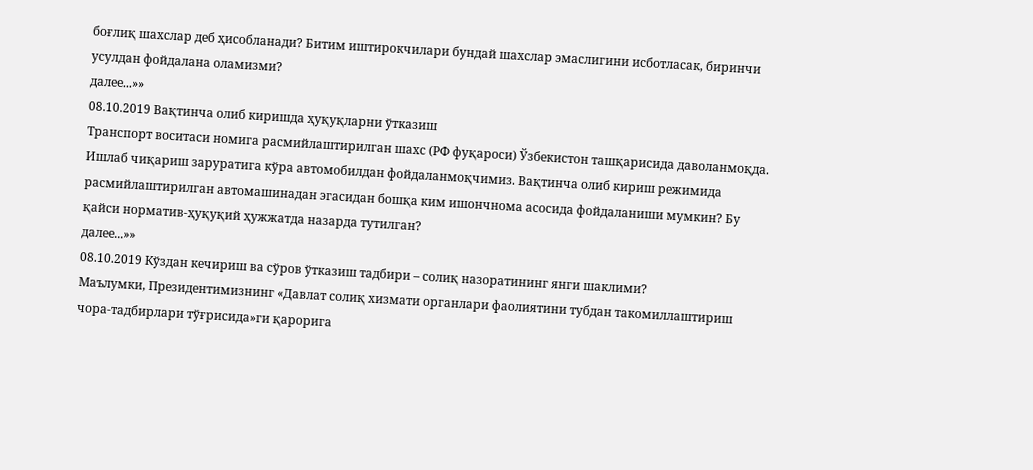боғлиқ шахслар деб ҳисобланади? Битим иштирокчилари бундай шахслар эмаслигини исботласак, биринчи усулдан фойдалана оламизми?
далее...»»
08.10.2019 Вақтинча олиб киришда ҳуқуқларни ўтказиш
Транспорт воситаси номига расмийлаштирилган шахс (РФ фуқароси) Ўзбекистон ташқарисида даволанмоқда. Ишлаб чиқариш заруратига кўра автомобилдан фойдаланмоқчимиз. Вақтинча олиб кириш режимида расмийлаштирилган автомашинадан эгасидан бошқа ким ишончнома асосида фойдаланиши мумкин? Бу қайси норматив-ҳуқуқий ҳужжатда назарда тутилган?
далее...»»
08.10.2019 Кўздан кечириш ва сўров ўтказиш тадбири – солиқ назоратининг янги шаклими?
Маълумки, Президентимизнинг «Давлат солиқ хизмати органлари фаолиятини тубдан такомиллаштириш чора-тадбирлари тўғрисида»ги қарорига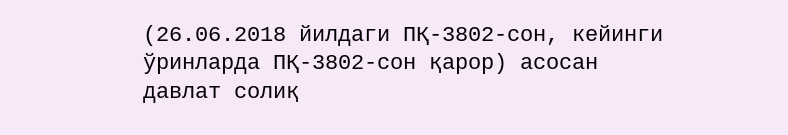(26.06.2018 йилдаги ПҚ-3802-сон, кейинги ўринларда ПҚ-3802-сон қарор) асосан давлат солиқ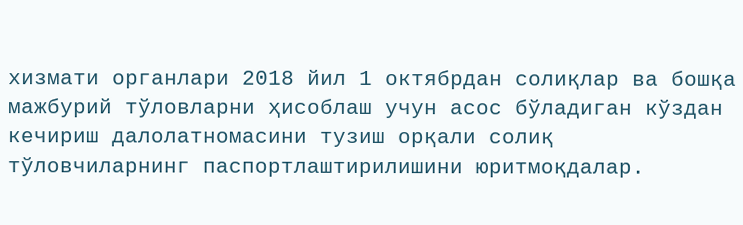хизмати органлари 2018 йил 1 октябрдан солиқлар ва бошқа мажбурий тўловларни ҳисоблаш учун асос бўладиган кўздан кечириш далолатномасини тузиш орқали солиқ тўловчиларнинг паспортлаштирилишини юритмоқдалар.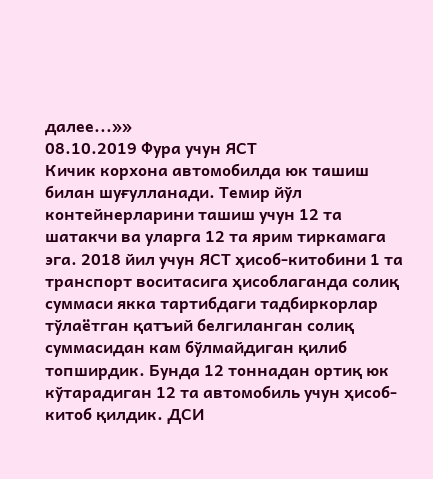далее...»»
08.10.2019 Фура учун ЯСТ
Кичик корхона автомобилда юк ташиш билан шуғулланади. Темир йўл контейнерларини ташиш учун 12 та шатакчи ва уларга 12 та ярим тиркамага эга. 2018 йил учун ЯСТ ҳисоб-китобини 1 та транспорт воситасига ҳисоблаганда солиқ суммаси якка тартибдаги тадбиркорлар тўлаётган қатъий белгиланган солиқ суммасидан кам бўлмайдиган қилиб топширдик. Бунда 12 тоннадан ортиқ юк кўтарадиган 12 та автомобиль учун ҳисоб-китоб қилдик. ДСИ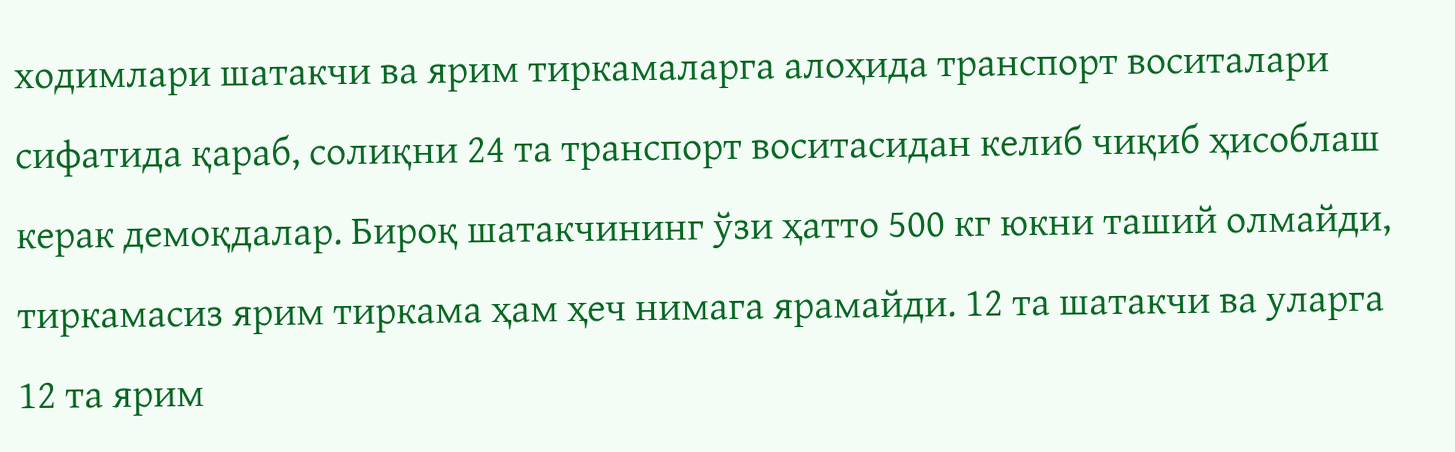ходимлари шатакчи ва ярим тиркамаларга алоҳида транспорт воситалари сифатида қараб, солиқни 24 та транспорт воситасидан келиб чиқиб ҳисоблаш керак демоқдалар. Бироқ шатакчининг ўзи ҳатто 500 кг юкни таший олмайди, тиркамасиз ярим тиркама ҳам ҳеч нимага ярамайди. 12 та шатакчи ва уларга 12 та ярим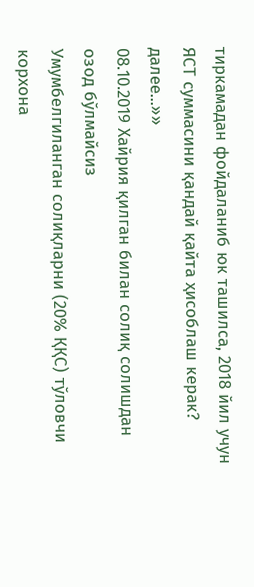тиркамадан фойдаланиб юк ташилса, 2018 йил учун ЯСТ суммасини қандай қайта ҳисоблаш керак?
далее...»»
08.10.2019 Хайрия қилган билан солиқ солишдан озод бўлмайсиз
Умумбелгиланган солиқларни (20% ҚҚС) тўловчи корхона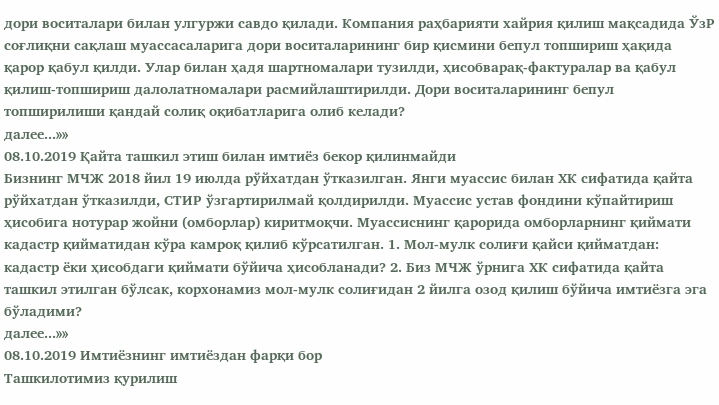дори воситалари билан улгуржи савдо қилади. Компания раҳбарияти хайрия қилиш мақсадида ЎзР соғлиқни сақлаш муассасаларига дори воситаларининг бир қисмини бепул топшириш ҳақида қарор қабул қилди. Улар билан ҳадя шартномалари тузилди, ҳисобварақ-фактуралар ва қабул қилиш-топшириш далолатномалари расмийлаштирилди. Дори воситаларининг бепул топширилиши қандай солиқ оқибатларига олиб келади?
далее...»»
08.10.2019 Қайта ташкил этиш билан имтиёз бекор қилинмайди
Бизнинг МЧЖ 2018 йил 19 июлда рўйхатдан ўтказилган. Янги муассис билан ХК сифатида қайта рўйхатдан ўтказилди, СТИР ўзгартирилмай қолдирилди. Муассис устав фондини кўпайтириш ҳисобига нотурар жойни (омборлар) киритмоқчи. Муассиснинг қарорида омборларнинг қиймати кадастр қийматидан кўра камроқ қилиб кўрсатилган. 1. Мол-мулк солиғи қайси қийматдан: кадастр ёки ҳисобдаги қиймати бўйича ҳисобланади? 2. Биз МЧЖ ўрнига ХК сифатида қайта ташкил этилган бўлсак, корхонамиз мол-мулк солиғидан 2 йилга озод қилиш бўйича имтиёзга эга бўладими?
далее...»»
08.10.2019 Имтиёзнинг имтиёздан фарқи бор
Ташкилотимиз қурилиш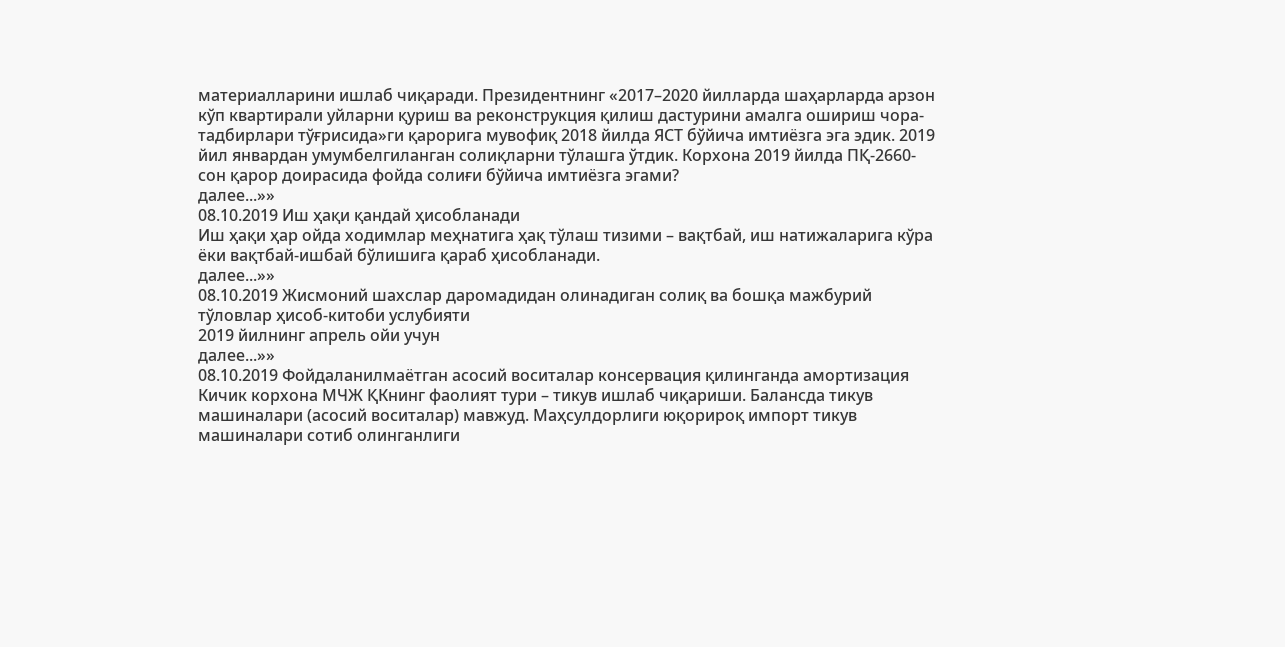материалларини ишлаб чиқаради. Президентнинг «2017–2020 йилларда шаҳарларда арзон кўп квартирали уйларни қуриш ва реконструкция қилиш дастурини амалга ошириш чора-тадбирлари тўғрисида»ги қарорига мувофиқ 2018 йилда ЯСТ бўйича имтиёзга эга эдик. 2019 йил январдан умумбелгиланган солиқларни тўлашга ўтдик. Корхона 2019 йилда ПҚ-2660-сон қарор доирасида фойда солиғи бўйича имтиёзга эгами?
далее...»»
08.10.2019 Иш ҳақи қандай ҳисобланади
Иш ҳақи ҳар ойда ходимлар меҳнатига ҳақ тўлаш тизими – вақтбай, иш натижаларига кўра ёки вақтбай-ишбай бўлишига қараб ҳисобланади.
далее...»»
08.10.2019 Жисмоний шахслар даромадидан олинадиган солиқ ва бошқа мажбурий тўловлар ҳисоб-китоби услубияти
2019 йилнинг апрель ойи учун
далее...»»
08.10.2019 Фойдаланилмаётган асосий воситалар консервация қилинганда амортизация
Кичик корхона МЧЖ ҚКнинг фаолият тури – тикув ишлаб чиқариши. Балансда тикув машиналари (асосий воситалар) мавжуд. Маҳсулдорлиги юқорироқ импорт тикув машиналари сотиб олинганлиги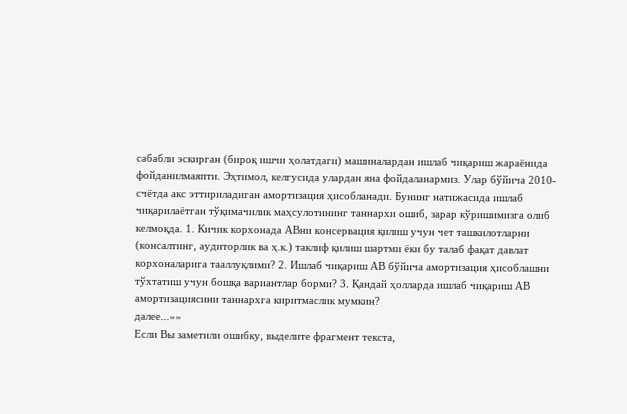сабабли эскирган (бироқ ишчи ҳолатдаги) машиналардан ишлаб чиқариш жараёнида фойданилмаяпти. Эҳтимол, келгусида улардан яна фойдаланармиз. Улар бўйича 2010-счётда акс эттириладиган амортизация ҳисобланади. Бунинг натижасида ишлаб чиқарилаётган тўқимачилик маҳсулотининг таннархи ошиб, зарар кўришимизга олиб келмоқда. 1. Кичик корхонада АВни консервация қилиш учун чет ташкилотларни (консалтинг, аудиторлик ва ҳ.к.) таклиф қилиш шартми ёки бу талаб фақат давлат корхоналарига тааллуқлими? 2. Ишлаб чиқариш АВ бўйича амортизация ҳисоблашни тўхтатиш учун бошқа вариантлар борми? 3. Қандай ҳолларда ишлаб чиқариш АВ амортизациясини таннархга киритмаслик мумкин?
далее...»»
Если Вы заметили ошибку, выделите фрагмент текста,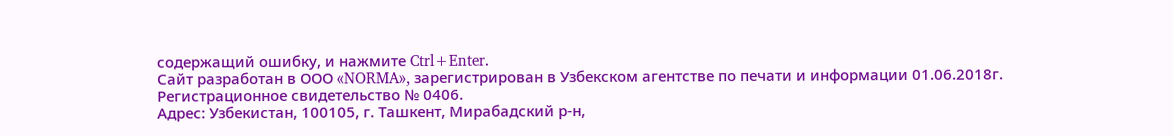содержащий ошибку, и нажмите Ctrl+Enter.
Сайт разработан в ООО «NORMA», зарегистрирован в Узбекском агентстве по печати и информации 01.06.2018г.
Регистрационное свидетельство № 0406.
Адрес: Узбекистан, 100105, г. Ташкент, Мирабадский р-н,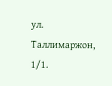ул. Таллимаржон, 1/1.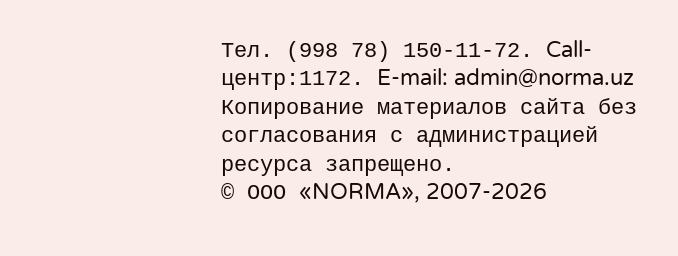Тел. (998 78) 150-11-72. Call-центр:1172. E-mail: admin@norma.uz
Копирование материалов сайта без согласования с администрацией ресурса запрещено.
© ООО «NORMA», 2007-2026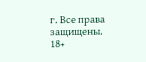г. Все права защищены.
18+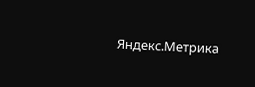Яндекс.Метрика